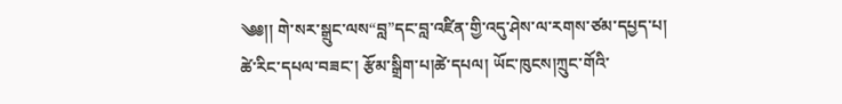༄༅།། གེ་སར་སྒྲུང་ལས“བླ”དང་བླ་འཛིན་གྱི་འདུ་ཤེས་ལ་རགས་ཙམ་དཔྱད་པ།
ཚེ་རིང་དཔལ་བཟང་། རྩོམ་སྒྲིག་པ།ཚེ་དཔལ། ཡོང་ཁུངས།ཀྲུང་གོའི་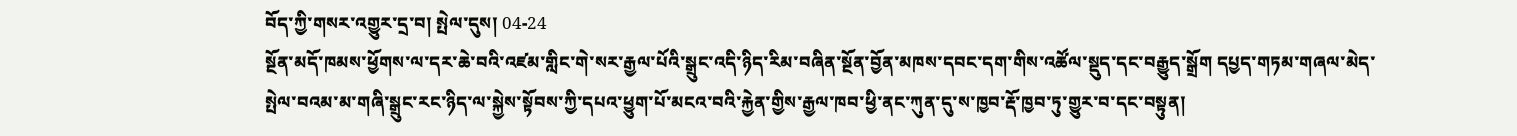བོད་ཀྱི་གསར་འགྱུར་དྲ་བ། སྤེལ་དུས། 04-24
སྔོན་མདོ་ཁམས་ཕྱོགས་ལ་དར་ཆེ་བའི་འཛམ་གླིང་གེ་སར་རྒྱལ་པོའི་སྒྲུང་འདི་ཉིད་རིམ་བཞིན་སྔོན་བྱོན་མཁས་དབང་དག་གིས་འཚོལ་སྡུད་དང་བརྒྱུད་སྒྲོག དཔྱད་གཏམ་གཞལ་མེད་སྤེལ་བའམ་མ་གཞི་སྒྲུང་རང་ཉིད་ལ་སྐྱེས་སྟོབས་ཀྱི་དཔའ་ཕྱུག་པོ་མངའ་བའི་རྐྱེན་གྱིས་རྒྱལ་ཁབ་ཕྱི་ནང་ཀུན་དུ་ས་ཁྱབ་རྡོ་ཁྱབ་ཏུ་གྱུར་བ་དང་བསྟུན།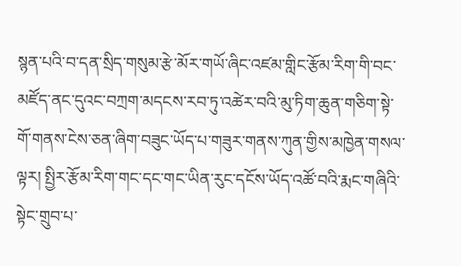སྙན་པའི་བ་དན་སྲིད་གསུམ་རྩེ་མོར་གཡོ་ཞིང་འཛམ་གླིང་རྩོམ་རིག་གི་བང་མཛོད་ནང་དུའང་བཀྲག་མདངས་རབ་ཏུ་འཚེར་བའི་མུ་ཏིག་ཆུན་གཅིག་སྟེ་གོ་གནས་ངེས་ཅན་ཞིག་བཟུང་ཡོད་པ་གཟུར་གནས་ཀུན་གྱིས་མཁྱེན་གསལ་ལྟར། སྤྱིར་རྩོམ་རིག་གང་དང་གང་ཡིན་རུང་དངོས་ཡོད་འཚོ་བའི་རྨང་གཞིའི་སྟེང་གྲུབ་པ་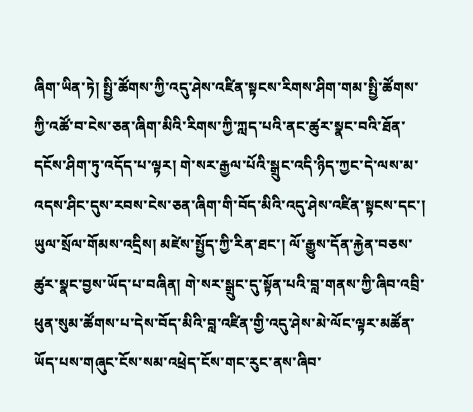ཞིག་ཡིན་ཏེ། སྤྱི་ཚོགས་ཀྱི་འདུ་ཤེས་འཛིན་སྟངས་རིགས་ཤིག་གམ་སྤྱི་ཚོགས་ཀྱི་འཚོ་བ་ངེས་ཅན་ཞིག་མིའི་རིགས་ཀྱི་ཀླད་པའི་ནང་ཚུར་སྣང་བའི་ཐོན་དངོས་ཤིག་ཏུ་འདོད་པ་ལྟར། གེ་སར་རྒྱལ་པོའི་སྒྲུང་འདི་ཉིད་ཀྱང་དེ་ལས་མ་འདས་ཤིང་དུས་རབས་ངེས་ཅན་ཞིག་གི་བོད་མིའི་འདུ་ཤེས་འཛིན་སྟངས་དང་། ཡུལ་སྲོལ་གོམས་འདྲིས། མཛེས་སྤྱོད་ཀྱི་རིན་ཐང་། ལོ་རྒྱུས་དོན་རྐྱེན་བཅས་ཚུར་སྣང་བྱས་ཡོད་པ་བཞིན། གེ་སར་སྒྲུང་དུ་སྟོན་པའི་བླ་གནས་ཀྱི་ཞིབ་འབྲི་ཕུན་སུམ་ཚོགས་པ་དེས་བོད་མིའི་བླ་འཛིན་གྱི་འདུ་ཤེས་མེ་ལོང་ལྟར་མཚོན་ཡོད་པས་གཞུང་ངོས་སམ་འཕྲེད་ངོས་གང་རུང་ནས་ཞིབ་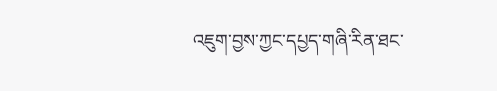འཇུག་བྱས་ཀྱང་དཔྱད་གཞི་རིན་ཐང་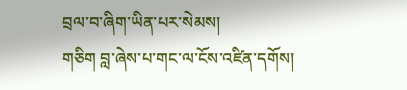བྲལ་བ་ཞིག་ཡིན་པར་སེམས།
གཅིག བླ་ཞེས་པ་གང་ལ་ངོས་འཛིན་དགོས།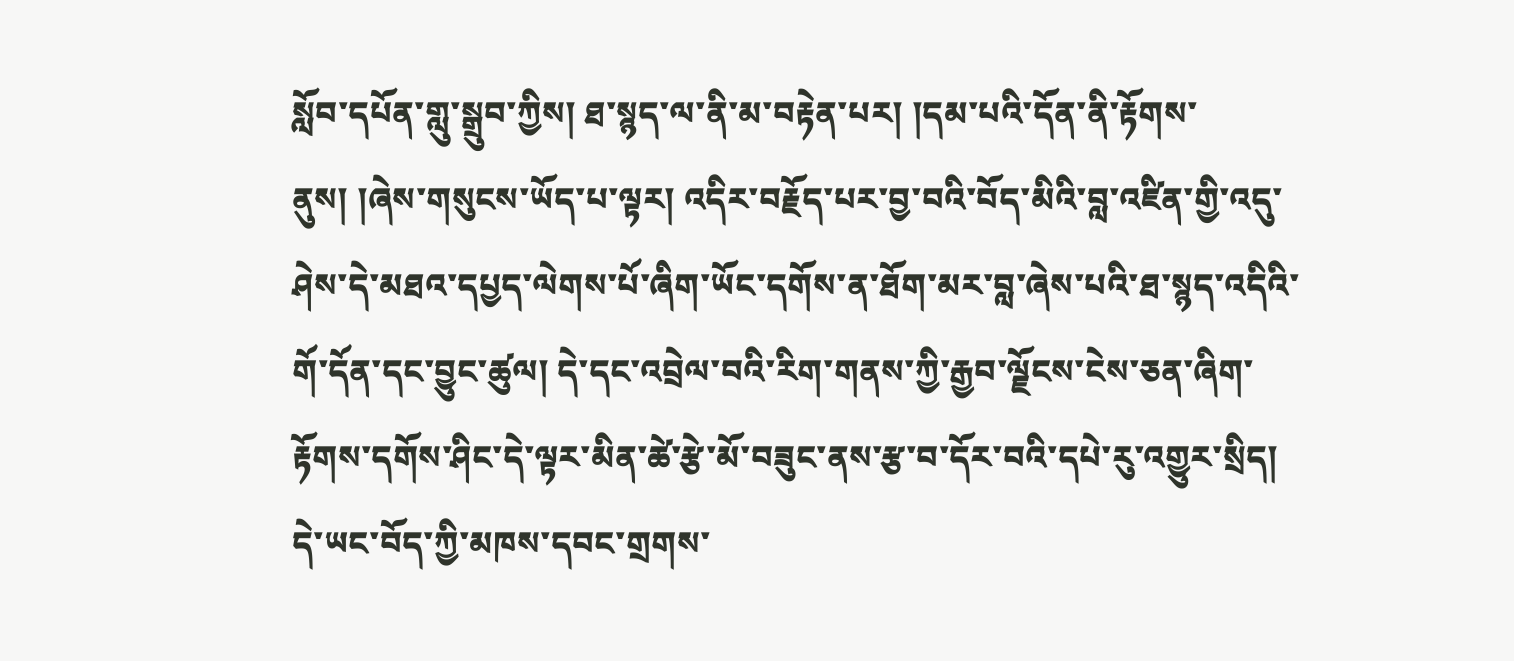སློབ་དཔོན་གླུ་སྒྲུབ་ཀྱིས། ཐ་སྙད་ལ་ནི་མ་བརྟེན་པར། །དམ་པའི་དོན་ནི་རྟོགས་ནུས། །ཞེས་གསུངས་ཡོད་པ་ལྟར། འདིར་བརྗོད་པར་བྱ་བའི་བོད་མིའི་བླ་འཛིན་གྱི་འདུ་ཤེས་དེ་མཐའ་དཔྱད་ལེགས་པོ་ཞིག་ཡོང་དགོས་ན་ཐོག་མར་བླ་ཞེས་པའི་ཐ་སྙད་འདིའི་གོ་དོན་དང་བྱུང་ཚུལ། དེ་དང་འབྲེལ་བའི་རིག་གནས་ཀྱི་རྒྱབ་ལྗོངས་ངེས་ཅན་ཞིག་རྟོགས་དགོས་ཤིང་དེ་ལྟར་མིན་ཚེ་རྩེ་མོ་བཟུང་ནས་རྩ་བ་དོར་བའི་དཔེ་རུ་འགྱུར་སྲིད། དེ་ཡང་བོད་ཀྱི་མཁས་དབང་གྲགས་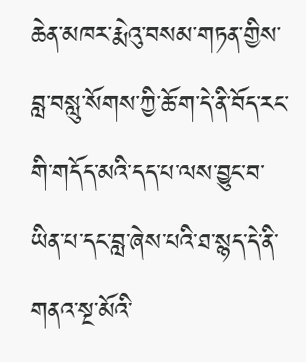ཆེན་མཁར་རྨེའུ་བསམ་གཏན་གྱིས་བླ་བསླུ་སོགས་ཀྱི་ཆོ་ག་དེ་ནི་བོད་རང་གི་གདོད་མའི་དད་པ་ལས་བྱུང་བ་ཡིན་པ་དང་བླ་ཞེས་པའི་ཐ་སྙད་དེ་ནི་གནའ་སྔ་མོའི་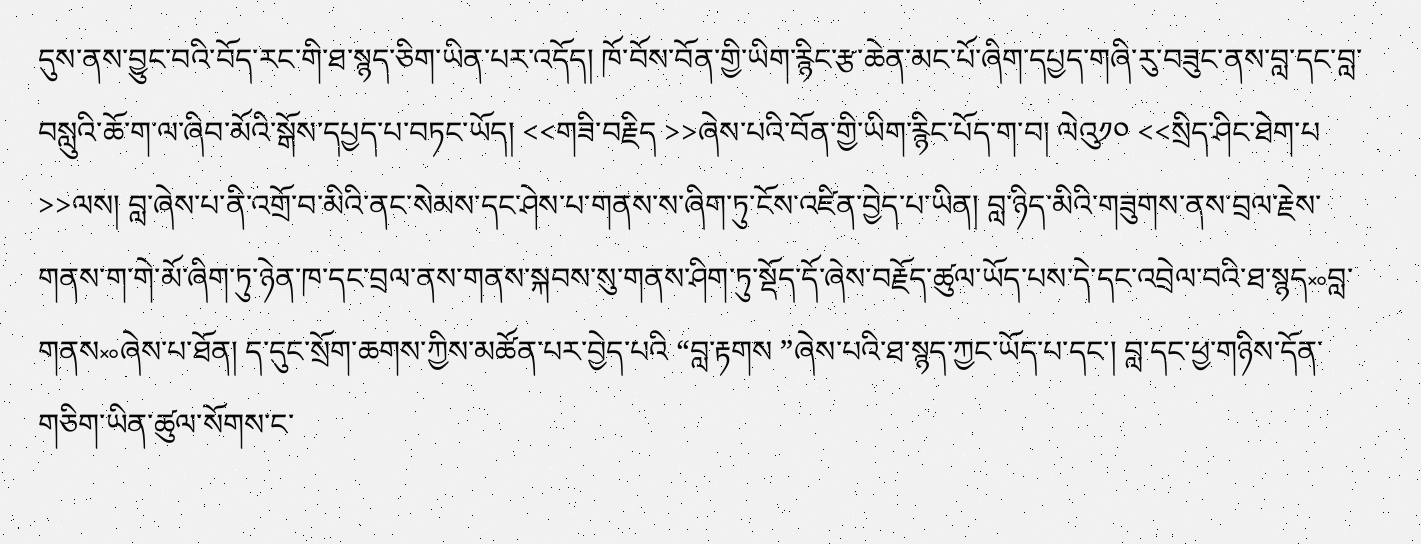དུས་ནས་བྱུང་བའི་བོད་རང་གི་ཐ་སྙད་ཅིག་ཡིན་པར་འདོད། ཁོ་བོས་བོན་གྱི་ཡིག་རྙིང་རྩ་ཆེན་མང་པོ་ཞིག་དཔྱད་གཞི་རུ་བཟུང་ནས་བླ་དང་བླ་བསླུའི་ཆོ་ག་ལ་ཞིབ་མོའི་སྒོས་དཔྱད་པ་བཏང་ཡོད། <<གཟི་བརྗིད >>ཞེས་པའི་བོན་གྱི་ཡིག་རྙིང་པོད་ག་བ། ལེའུ༡༠ <<སྲིད་ཤིང་ཐེག་པ >>ལས། བླ་ཞེས་པ་ནི་འགྲོ་བ་མིའི་ནང་སེམས་དང་ཤེས་པ་གནས་ས་ཞིག་ཏུ་ངོས་འཛིན་བྱེད་པ་ཡིན། བླ་ཉིད་མིའི་གཟུགས་ནས་བྲལ་རྗེས་གནས་ག་གེ་མོ་ཞིག་ཏུ་ཉེན་ཁ་དང་བྲལ་ནས་གནས་སྐབས་སུ་གནས་ཤིག་ཏུ་སྡོད་དོ་ཞེས་བརྗོད་ཚུལ་ཡོད་པས་དེ་དང་འབྲེལ་བའི་ཐ་སྙད࿎བླ་གནས࿎ཞེས་པ་ཐོན། ད་དུང་སྲོག་ཆགས་ཀྱིས་མཚོན་པར་བྱེད་པའི “བླ་རྟགས ”ཞེས་པའི་ཐ་སྙད་ཀྱང་ཡོད་པ་དང་། བླ་དང་ཕྱ་གཉིས་དོན་གཅིག་ཡིན་ཚུལ་སོགས་ང་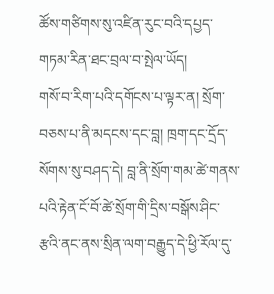ཚོས་གཙིགས་སུ་འཛིན་རུང་བའི་དཔྱད་གཏམ་རིན་ཐང་བྲལ་བ་སྤེལ་ཡོད།
གསོ་བ་རིག་པའི་དགོངས་པ་ལྟར་ན། སྲོག་བཅས་པ་ནི་མདངས་དང་བླ། ཁྲག་དང་དྲོད་སོགས་སུ་བཤད་དེ། བླ་ནི་སྲོག་གམ་ཚེ་གནས་པའི་རྟེན་ངོ་བོ་ཚེ་སྲོག་གི་དྲིས་བསྒོས་ཤིང་རྩའི་ནང་ནས་སྲིན་ལག་བརྒྱུད་དེ་ཕྱི་རོལ་དུ་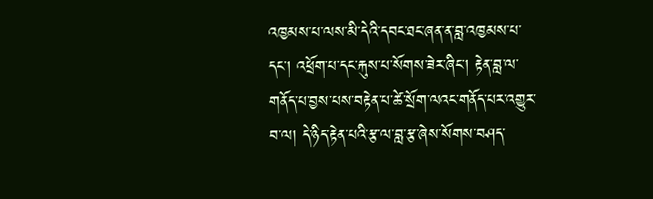འཁྱམས་པ་ལས་མི་དེའི་དབང་ཐང་ཞན་ན་བླ་འཁྱམས་པ་དང་། འཕྲོག་པ་དང་རྐུས་པ་སོགས་ཟེར་ཞིང་། རྟེན་བླ་ལ་གནོད་པ་བྱས་པས་བརྟེན་པ་ཚེ་སྲོག་ལའང་གནོད་པར་འགྱུར་བ་ལ། དེ་ཉིད་རྟེན་པའི་རྩ་ལ་བླ་རྩ་ཞེས་སོགས་བཤད་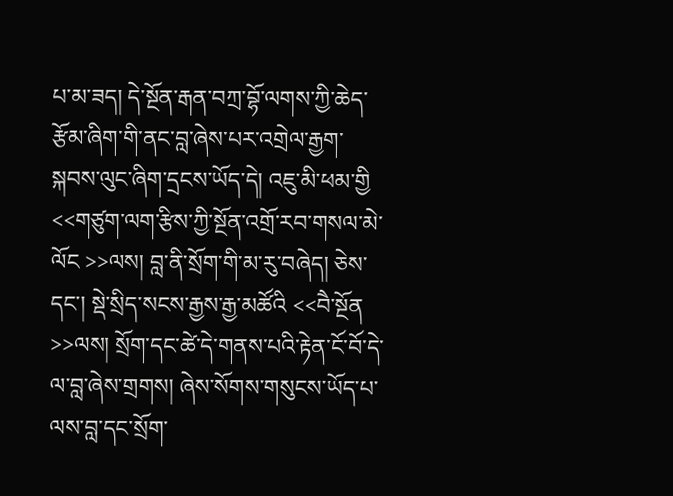པ་མ་ཟད། དེ་སྔོན་རྒན་བཀྲ་བྷོ་ལགས་ཀྱི་ཆེད་རྩོམ་ཞིག་གི་ནང་བླ་ཞེས་པར་འགྲེལ་རྒྱག་སྐབས་ལུང་ཞིག་དྲངས་ཡོད་དེ། འཇུ་མི་ཕམ་གྱི <<གཙུག་ལག་རྩིས་ཀྱི་སྔོན་འགྲོ་རབ་གསལ་མེ་ལོང >>ལས། བླ་ནི་སྲོག་གི་མ་རུ་བཞེད། ཅེས་དང་། སྡེ་སྲིད་སངས་རྒྱས་རྒྱ་མཚོའི <<བཻ་སྔོན >>ལས། སྲོག་དང་ཚེ་དེ་གནས་པའི་རྟེན་ངོ་བོ་དེ་ལ་བླ་ཞེས་གྲགས། ཞེས་སོགས་གསུངས་ཡོད་པ་ལས་བླ་དང་སྲོག་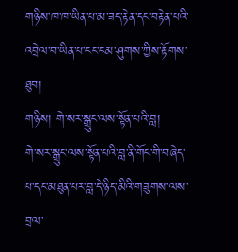གཉིས་ཁ་ཁ་ཡིན་པ་མ་ཟད་རྟེན་དང་བརྟེན་པའི་འབྲེལ་བ་ཡིན་པ་ངང་ངམ་ཤུགས་ཀྱིས་རྟོགས་ཐུབ།
གཉིས། གེ་སར་སྒྲུང་ལས་སྟོན་པའི་བླ།
གེ་སར་སྒྲུང་ལས་སྟོན་པའི་བླ་ནི་གོང་གི་བཞེད་པ་དང་མཐུན་པར་བླ་དེ་ཉིད་མིའི་གཟུགས་ལས་བྲལ་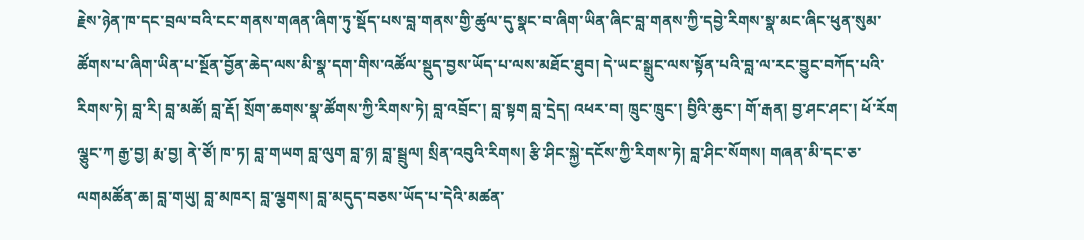རྗེས་ཉེན་ཁ་དང་བྲལ་བའི་ངང་གནས་གཞན་ཞིག་ཏུ་སྡོད་པས་བླ་གནས་གྱི་ཚུལ་དུ་སྣང་བ་ཞིག་ཡིན་ཞིང་བླ་གནས་ཀྱི་དབྱེ་རིགས་སྣ་མང་ཞིང་ཕུན་སུམ་ཚོགས་པ་ཞིག་ཡིན་པ་སྔོན་བྱོན་ཆེད་ལས་མི་སྣ་དག་གིས་འཚོལ་སྡུད་བྱས་ཡོད་པ་ལས་མཐོང་ཐུབ། དེ་ཡང་སྒྲུང་ལས་སྟོན་པའི་བླ་ལ་རང་བྱུང་བཀོད་པའི་རིགས་ཏེ། བླ་རི། བླ་མཚོ། བླ་རྡོ། སྲོག་ཆགས་སྣ་ཚོགས་ཀྱི་རིགས་ཏེ། བླ་འབྲོང་། བླ་སྟག བླ་དྲེད། འཕར་བ། ཁྲུང་ཁྲུང་། བྱིའི་ཆུང་། གོ་རྒན། བྱ་ཤང་ཤང་། ཕོ་རོག ལྕུང་ཀ རྒྱ་བྱ། རྨ་བྱ། ནེ་ཙོ། ཁ་ཏ། བླ་གཡག བླ་ལུག བླ་ཉ། བླ་སྦྲུལ། སྲིན་འབུའི་རིགས། རྩི་ཤིང་སྐྱེ་དངོས་ཀྱི་རིགས་ཏེ། བླ་ཤིང་སོགས། གཞན་མི་དང་ཅ་ལགམཚོན་ཆ། བླ་གཡུ། བླ་མཁར། བླ་ལྕགས། བླ་མདུད་བཅས་ཡོད་པ་དེའི་མཚན་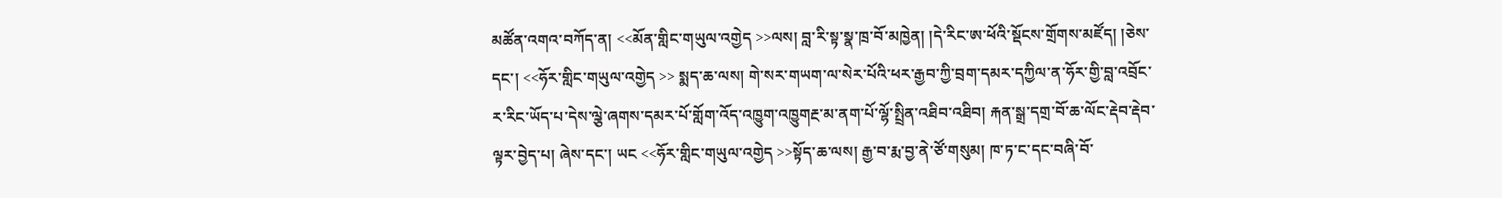མཚོན་འགའ་བཀོད་ན། <<མོན་གླིང་གཡུལ་འགྱེད >>ལས། བླ་རི་སྟ་སྣ་ཁྲ་བོ་མཁྱེན། །དེ་རིང་ཨ་ཕོའི་སྡོངས་གྲོགས་མཛོད། །ཅེས་དང་། <<ཧོར་གླིང་གཡུལ་འགྱེད >> སྨད་ཆ་ལས། གེ་སར་གཡག་ལ་སེར་པོའི་ཕར་རྒྱབ་ཀྱི་བྲག་དམར་དཀྱིལ་ན་ཧོར་གྱི་བླ་འབྲོང་ར་རིང་ཡོད་པ་དེས་ལྕེ་ཞགས་དམར་པོ་གློག་འོད་འཁྱུག་འཁྱུགརྔ་མ་ནག་པོ་ལྷོ་སྤྲིན་འཐིབ་འཐིབ། རྐན་སྒྲ་དགྲ་བོ་ཆ་ལོང་རྡེབ་རྡེབ་ལྟར་བྱེད་པ། ཞེས་དང་། ཡང <<ཧོར་གླིང་གཡུལ་འགྱེད >>སྟོད་ཆ་ལས། རྒྱ་བ་རྨ་བྱ་ནེ་ཙོ་གསུམ། ཁ་ཏ་ང་དང་བཞི་བོ་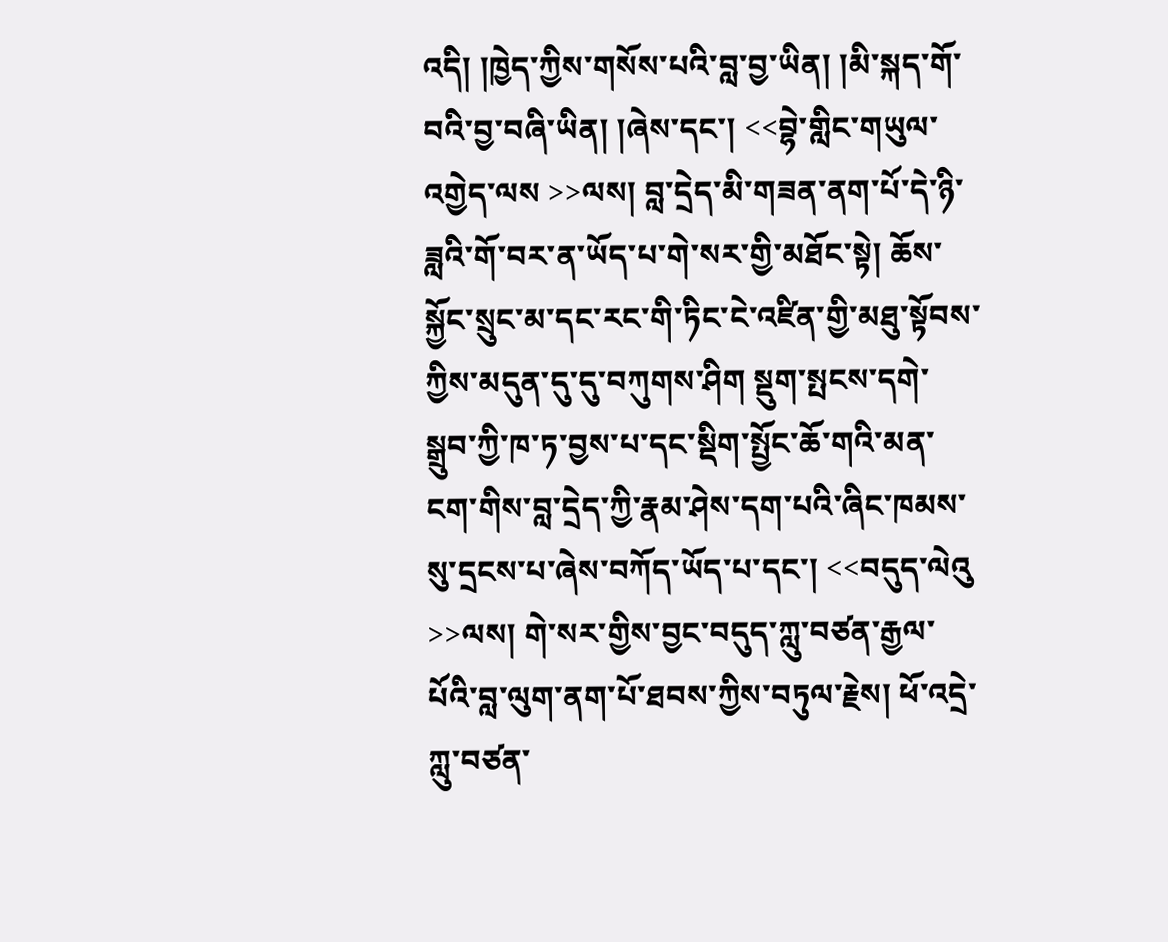འདི། །ཁྱེད་ཀྱིས་གསོས་པའི་བླ་བྱ་ཡིན། །མི་སྐད་གོ་བའི་བྱ་བཞི་ཡིན། །ཞེས་དང་། <<བྷེ་གླིང་གཡུལ་འགྱེད་ལས >>ལས། བླ་དྲེད་མི་གཟན་ནག་པོ་དེ་ཉི་ཟླའི་གོ་བར་ན་ཡོད་པ་གེ་སར་གྱི་མཐོང་སྟེ། ཆོས་སྐྱོང་སྲུང་མ་དང་རང་གི་ཏིང་ངེ་འཛིན་གྱི་མཐུ་སྟོབས་ཀྱིས་མདུན་དུ་དུ་བཀུགས་ཤིག སྡུག་སྤངས་དགེ་སྒྲུབ་ཀྱི་ཁ་ཏ་བྱས་པ་དང་སྡིག་སྤྱོང་ཆོ་གའི་མན་ངག་གིས་བླ་དྲེད་ཀྱི་རྣམ་ཤེས་དག་པའི་ཞིང་ཁམས་སུ་དྲངས་པ་ཞེས་བཀོད་ཡོད་པ་དང་། <<བདུད་ལེའུ >>ལས། གེ་སར་གྱིས་བྱང་བདུད་ཀླུ་བཙན་རྒྱལ་པོའི་བླ་ལུག་ནག་པོ་ཐབས་ཀྱིས་བཏུལ་རྗེས། ཕོ་འདྲེ་ཀླུ་བཙན་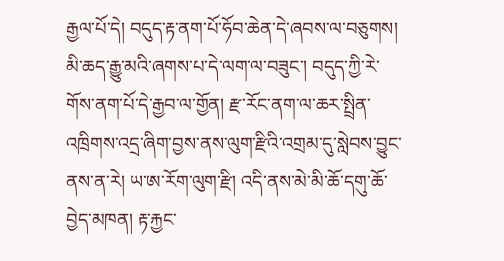རྒྱལ་པོ་དེ། བདུད་རྟ་ནག་པོ་ཧོབ་ཆེན་དེ་ཞབས་ལ་བཅུགས། མི་ཆད་རྒྱུ་མའི་ཞགས་པ་དེ་ལག་ལ་བཟུང་། བདུད་ཀྱི་རེ་གོས་ནག་པོ་དེ་རྒྱབ་ལ་གྱོན། རྫ་རོང་ནག་ལ་ཆར་སྤྲིན་འཁྲིགས་འདྲ་ཞིག་བྱས་ནས་ལུག་རྫིའི་འགྲམ་དུ་སླེབས་བྱུང་ནས་ན་རེ། ཡ་ཨ་རོག་ལུག་རྫི། འདི་ནས་མེ་མི་ཆོ་དགུ་ཆོ་བྱེད་མཁན། རྟ་རྐྱང་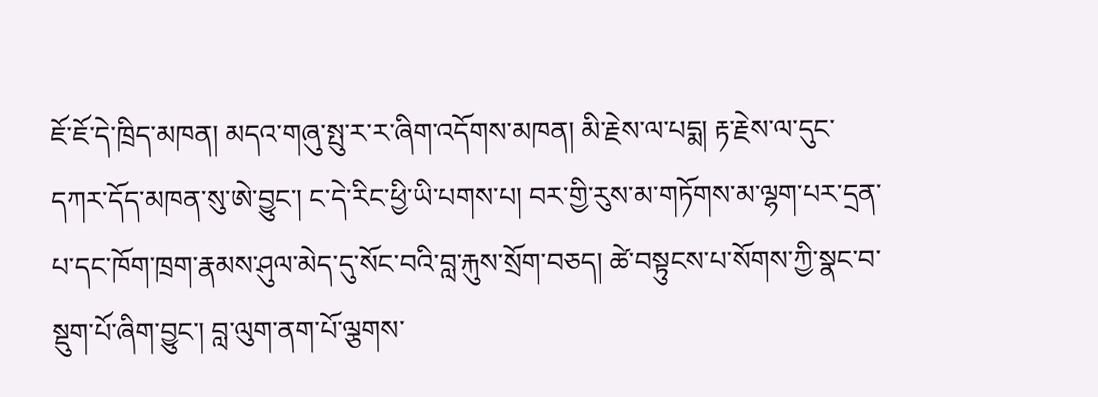ཇོ་ཇོ་དེ་ཁྲིད་མཁན། མདའ་གཞུ་སྤུ་ར་ར་ཞིག་འདོགས་མཁན། མི་རྗེས་ལ་པདྨ། རྟ་རྗེས་ལ་དུང་དཀར་དོད་མཁན་སུ་ཨེ་བྱུང་། ང་དེ་རིང་ཕྱི་ཡི་པགས་པ། བར་གྱི་རུས་མ་གཏོགས་མ་ལྷག་པར་དྲན་པ་དང་ཁོག་ཁྲག་རྣམས་ཤུལ་མེད་དུ་སོང་བའི་བླ་རྐུས་སྲོག་བཅད། ཚེ་བསྟུངས་པ་སོགས་ཀྱི་སྣང་བ་སྡུག་པོ་ཞིག་བྱུང་། བླ་ལུག་ནག་པོ་ལྕགས་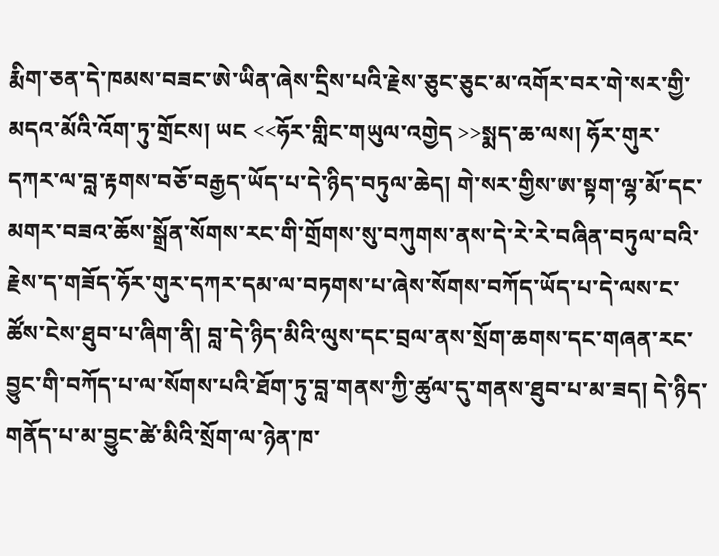རྨིག་ཅན་དེ་ཁམས་བཟང་ཨེ་ཡིན་ཞེས་དྲིས་པའི་རྗེས་ཅུང་ཅུང་མ་འགོར་བར་གེ་སར་གྱི་མདའ་མོའི་འོག་ཏུ་གྲོངས། ཡང <<ཧོར་གླིང་གཡུལ་འགྱེད >>སྨད་ཆ་ལས། ཧོར་གུར་དཀར་ལ་བླ་རྟགས་བཅོ་བརྒྱད་ཡོད་པ་དེ་ཉིད་བཏུལ་ཆེད། གེ་སར་གྱིས་ཨ་སྟག་ལྷ་མོ་དང་མགར་བཟའ་ཆོས་སྒྲོན་སོགས་རང་གི་གྲོགས་སུ་བཀུགས་ནས་དེ་རེ་རེ་བཞིན་བཏུལ་བའི་རྗེས་ད་གཟོད་ཧོར་གུར་དཀར་དམ་ལ་བཏགས་པ་ཞེས་སོགས་བཀོད་ཡོད་པ་དེ་ལས་ང་ཚོས་ངེས་ཐུབ་པ་ཞིག་ནི། བླ་དེ་ཉིད་མིའི་ལུས་དང་བྲལ་ནས་སྲོག་ཆགས་དང་གཞན་རང་བྱུང་གི་བཀོད་པ་ལ་སོགས་པའི་ཐོག་ཏུ་བླ་གནས་ཀྱི་ཚུལ་དུ་གནས་ཐུབ་པ་མ་ཟད། དེ་ཉིད་གནོད་པ་མ་བྱུང་ཚེ་མིའི་སྲོག་ལ་ཉེན་ཁ་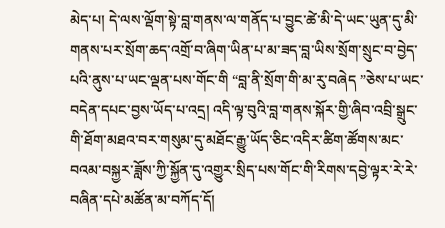མེད་པ། དེ་ལས་ལྡོག་སྟེ་བླ་གནས་ལ་གནོད་པ་བྱུང་ཚེ་མི་དེ་ཡང་ཡུན་དུ་མི་གནས་པར་སྲོག་ཆད་འགྲོ་བ་ཞིག་ཡིན་པ་མ་ཟད་བླ་ཡིས་སྲོག་སྲུང་བ་བྱེད་པའི་ནུས་པ་ཡང་ལྡན་པས་གོང་གི “བླ་ནི་སྲོག་གི་མ་རུ་བཞེད ”ཅེས་པ་ཡང་བདེན་དཔང་བྱས་ཡོད་པ་འདྲ། འདི་ལྟ་བུའི་བླ་གནས་སྐོར་གྱི་ཞིབ་འབྲི་སྒྲུང་གི་ཐོག་མཐའ་བར་གསུམ་དུ་མཐོང་རྒྱུ་ཡོད་ཅིང་འདིར་ཚིག་ཚོགས་མང་བའམ་བསྐྱར་ཟློས་ཀྱི་སྐྱོན་དུ་འགྱུར་སྲིད་པས་གོང་གི་རིགས་དབྱེ་ལྟར་རེ་རེ་བཞིན་དཔེ་མཚོན་མ་བཀོད་དོ།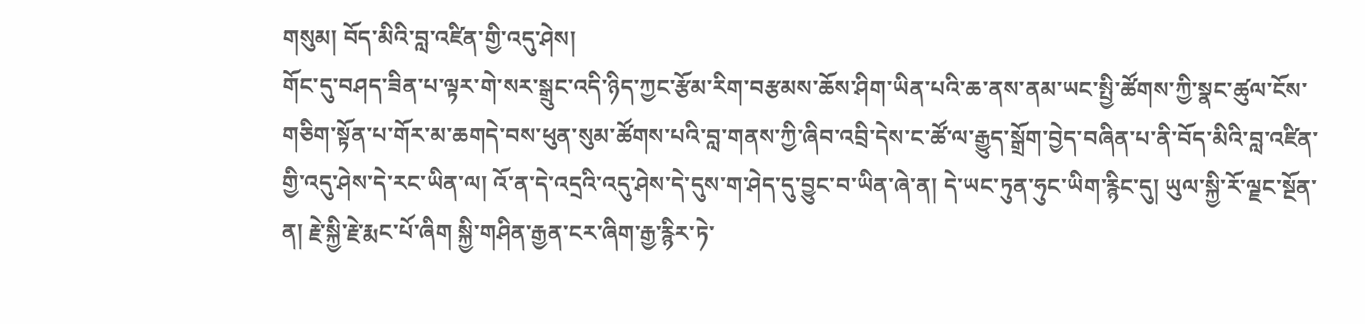གསུམ། བོད་མིའི་བླ་འཛིན་གྱི་འདུ་ཤེས།
གོང་དུ་བཤད་ཟིན་པ་ལྟར་གེ་སར་སྒྲུང་འདི་ཉིད་ཀྱང་རྩོམ་རིག་བརྩམས་ཆོས་ཤིག་ཡིན་པའི་ཆ་ནས་ནམ་ཡང་སྤྱི་ཚོགས་ཀྱི་སྣང་ཚུལ་ངོས་གཅིག་སྟོན་པ་གོར་མ་ཆགདེ་བས་ཕུན་སུམ་ཚོགས་པའི་བླ་གནས་ཀྱི་ཞིབ་འབྲི་དེས་ང་ཚོ་ལ་རྒྱུད་སྒྲོག་བྱེད་བཞིན་པ་ནི་བོད་མིའི་བླ་འཛིན་གྱི་འདུ་ཤེས་དེ་རང་ཡིན་ལ། འོ་ན་དེ་འདྲའི་འདུ་ཤེས་དེ་དུས་ག་ཤེད་དུ་བྱུང་བ་ཡིན་ཞེ་ན། དེ་ཡང་ཏུན་ཧུང་ཡིག་རྙིང་དུ། ཡུལ་སྐྱི་རོ་ལྗང་སྔོན་ན། རྗེ་སྐྱི་རྗེ་རྨང་པོ་ཞིག སྐྱི་གཤིན་རྒྱན་ངར་ཞིག་རྒྱ་རྙིར་ཏེ་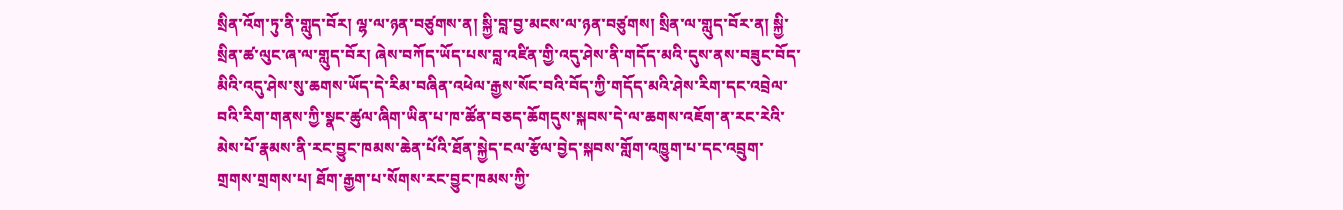སྲིན་འོག་ཏུ་ནི་གླུད་བོར། ལྷ་ལ་ཉན་བཙུགས་ན། སྐྱི་བླ་བྱ་མངས་ལ་ཉན་བཙུགས། སྲིན་ལ་གླུད་བོར་ན། སྐྱི་སྲིན་ཚ་ལུང་ཞ་ལ་གླུད་བོར། ཞེས་བཀོད་ཡོད་པས་བླ་འཛིན་གྱི་འདུ་ཤེས་ནི་གདོད་མའི་དུས་ནས་བཟུང་བོད་མིའི་འདུ་ཤེས་སུ་ཆགས་ཡོད་དེ་རིམ་བཞིན་འཕེལ་རྒྱས་སོང་བའི་བོད་ཀྱི་གདོད་མའི་ཤེས་རིག་དང་འབྲེལ་བའི་རིག་གནས་ཀྱི་སྣང་ཚུལ་ཞིག་ཡིན་པ་ཁ་ཚོན་བཅད་ཆོགདུས་སྐབས་དེ་ལ་ཆགས་འཇོག་ན་རང་རེའི་མེས་པོ་རྣམས་ནི་རང་བྱུང་ཁམས་ཆེན་པོའི་ཐོན་སྐྱེད་ངལ་རྩོལ་བྱེད་སྐབས་གློག་འཁྱུག་པ་དང་འབྲུག་གྲགས་གྲགས་པ། ཐོག་རྒྱག་པ་སོགས་རང་བྱུང་ཁམས་ཀྱི་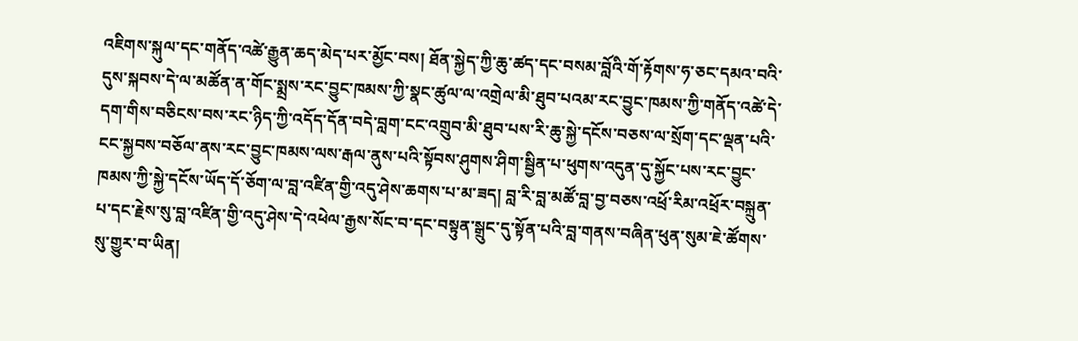འཇིགས་སྐུལ་དང་གནོད་འཚེ་རྒྱུན་ཆད་མེད་པར་མྱོང་བས། ཐོན་སྐྱེད་ཀྱི་ཆུ་ཚད་དང་བསམ་བློའི་གོ་རྟོགས་ཧ་ཅང་དམའ་བའི་དུས་སྐབས་དེ་ལ་མཚོན་ན་གོང་སྨྲས་རང་བྱུང་ཁམས་ཀྱི་སྣང་ཚུལ་ལ་འགྲེལ་མི་ཐུབ་པའམ་རང་བྱུང་ཁམས་ཀྱི་གནོད་འཚེ་དེ་དག་གིས་བཅིངས་བས་རང་ཉིད་ཀྱི་འདོད་དོན་བདེ་བླག་ངང་འགྲུབ་མི་ཐུབ་པས་རི་ཆུ་སྐྱེ་དངོས་བཅས་ལ་སྲོག་དང་ལྡན་པའི་ངང་སྐྱབས་བཅོལ་ནས་རང་བྱུང་ཁམས་ལས་རྒལ་ནུས་པའི་སྟོབས་ཤུགས་ཤིག་སྦྱིན་པ་ཕུགས་འདུན་དུ་སྐྱོང་པས་རང་བྱུང་ཁམས་ཀྱི་སྐྱེ་དངོས་ཡོད་དོ་ཅོག་ལ་བླ་འཛིན་གྱི་འདུ་ཤེས་ཆགས་པ་མ་ཟད། བླ་རི་བླ་མཚོ་བླ་བྱ་བཅས་འཕྲོ་རིམ་འཕྲོར་བསྐྲུན་པ་དང་རྗེས་སུ་བླ་འཛིན་གྱི་འདུ་ཤེས་དེ་འཕེལ་རྒྱས་སོང་བ་དང་བསྟུན་སྒྲུང་དུ་སྟོན་པའི་བླ་གནས་བཞིན་ཕུན་སུམ་ཇེ་ཚོགས་སུ་གྱུར་བ་ཡིན།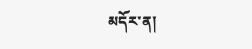མདོར་ན།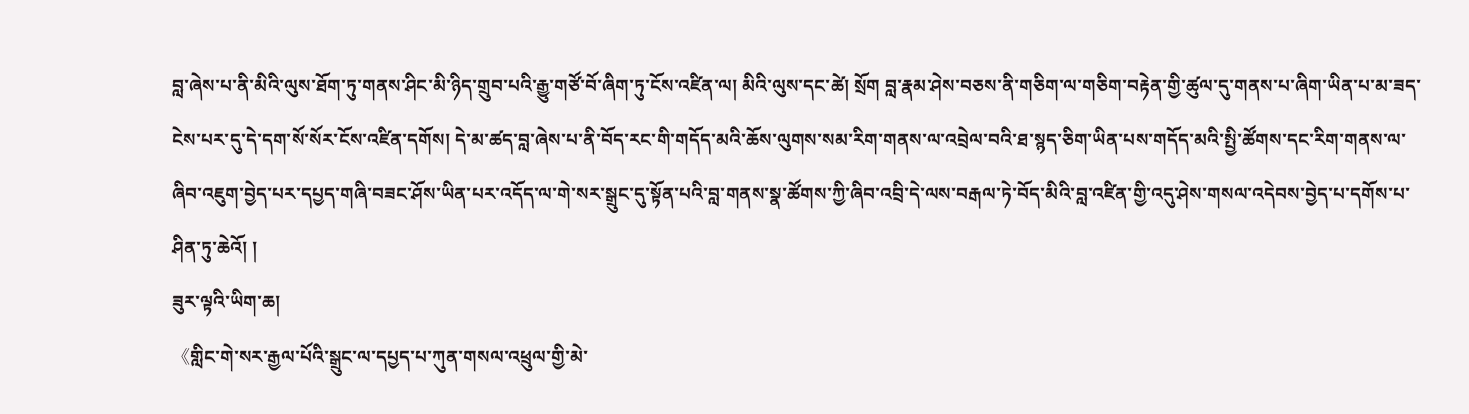བླ་ཞེས་པ་ནི་མིའི་ལུས་ཐོག་ཏུ་གནས་ཤིང་མི་ཉིད་གྲུབ་པའི་རྒྱུ་གཙོ་བོ་ཞིག་ཏུ་ངོས་འཛིན་ལ། མིའི་ལུས་དང་ཚེ། སྲོག བླ་རྣམ་ཤེས་བཅས་ནི་གཅིག་ལ་གཅིག་བརྟེན་གྱི་ཚུལ་དུ་གནས་པ་ཞིག་ཡིན་པ་མ་ཟད་ངེས་པར་དུ་དེ་དག་སོ་སོར་ངོས་འཛིན་དགོས། དེ་མ་ཚད་བླ་ཞེས་པ་ནི་བོད་རང་གི་གདོད་མའི་ཆོས་ལུགས་སམ་རིག་གནས་ལ་འབྲེལ་བའི་ཐ་སྙད་ཅིག་ཡིན་པས་གདོད་མའི་སྤྱི་ཚོགས་དང་རིག་གནས་ལ་ཞིབ་འཇུག་བྱེད་པར་དཔྱད་གཞི་བཟང་ཤོས་ཡིན་པར་འདོད་ལ་གེ་སར་སྒྲུང་དུ་སྟོན་པའི་བླ་གནས་སྣ་ཚོགས་ཀྱི་ཞིབ་འབྲི་དེ་ལས་བརྒལ་ཏེ་བོད་མིའི་བླ་འཛིན་གྱི་འདུ་ཤེས་གསལ་འདེབས་བྱེད་པ་དགོས་པ་ཤིན་ཏུ་ཆེའོ། །
ཟུར་ལྟའི་ཡིག་ཆ།
《གླིང་གེ་སར་རྒྱལ་པོའི་སྒྲུང་ལ་དཔྱད་པ་ཀུན་གསལ་འཕྲུལ་གྱི་མེ་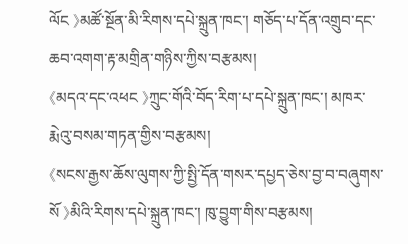ལོང 》མཚོ་སྔོན་མི་རིགས་དཔེ་སྐྲུན་ཁང་། གཅོད་པ་དོན་འགྲུབ་དང་ཆབ་འགག་རྟ་མགྲིན་གཉིས་ཀྱིས་བརྩམས།
《མདའ་དང་འཕང 》ཀྲུང་གོའི་བོད་རིག་པ་དཔེ་སྐྲུན་ཁང་། མཁར་རྨེའུ་བསམ་གཏན་གྱིས་བརྩམས།
《སངས་རྒྱས་ཆོས་ལུགས་ཀྱི་སྤྱི་དོན་གསར་དཔྱད་ཅེས་བྱ་བ་བཞུགས་སོ 》མིའི་རིགས་དཔེ་སྐྲུན་ཁང་། ཁུ་བྱུག་གིས་བརྩམས།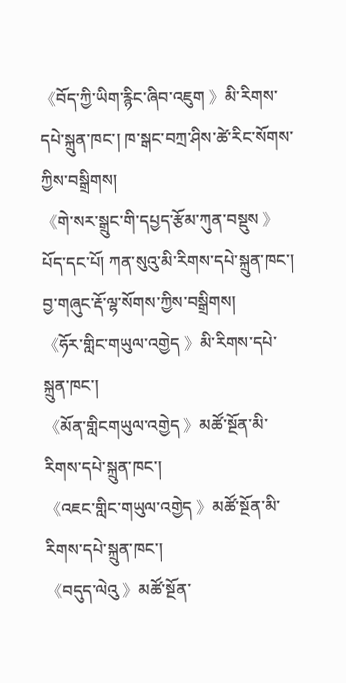《བོད་ཀྱི་ཡིག་རྙིང་ཞིབ་འཇུག 》མི་རིགས་དཔེ་སྐྲུན་ཁང་། ཁ་སྒང་བཀྲ་ཤིས་ཚེ་རིང་སོགས་ཀྱིས་བསྒྲིགས།
《གེ་སར་སྒྲུང་གི་དཔྱད་རྩོམ་ཀུན་བསྡུས 》པོད་དང་པོ། ཀན་སུའུ་མི་རིགས་དཔེ་སྐྲུན་ཁང་། བྱ་གཞུང་རྡོ་ལྷ་སོགས་ཀྱིས་བསྒྲིགས།
《ཧོར་གླིང་གཡུལ་འགྱེད 》མི་རིགས་དཔེ་སྐྲུན་ཁང་།
《མོན་གླིངགཡུལ་འགྱེད 》མཚོ་སྔོན་མི་རིགས་དཔེ་སྐྲུན་ཁང་།
《འཇང་གླིང་གཡུལ་འགྱེད 》མཚོ་སྔོན་མི་རིགས་དཔེ་སྐྲུན་ཁང་།
《བདུད་ལེའུ 》མཚོ་སྔོན་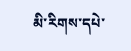མི་རིགས་དཔེ་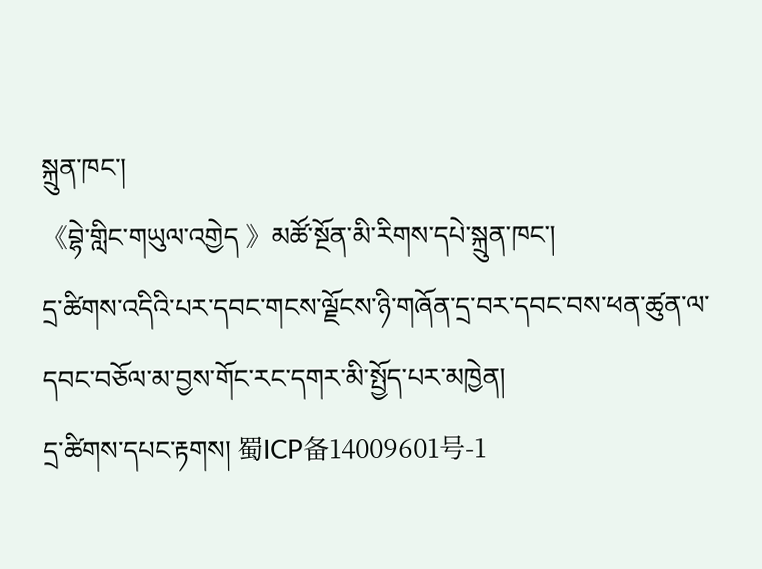སྐྲུན་ཁང་།
《བྷེ་གླིང་གཡུལ་འགྱེད 》མཚོ་སྔོན་མི་རིགས་དཔེ་སྐྲུན་ཁང་།
དྲ་ཚིགས་འདིའི་པར་དབང་གངས་ལྗོངས་ཉི་གཞོན་དྲ་བར་དབང་བས་ཕན་ཚུན་ལ་དབང་བཅོལ་མ་བྱས་གོང་རང་དགར་མི་སྤྱོད་པར་མཁྱེན།
དྲ་ཚིགས་དཔང་རྟགས། 蜀ICP备14009601号-1